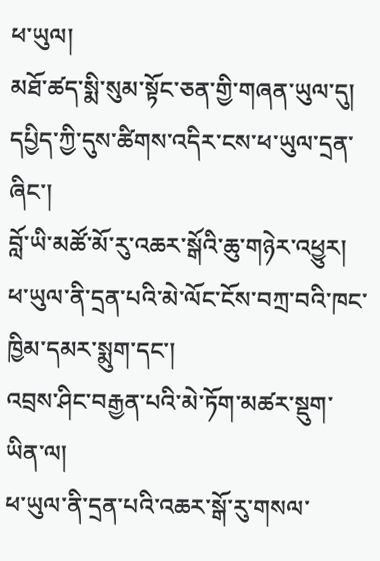ཕ་ཡུལ།
མཐོ་ཚད་སྨི་སུམ་སྟོང་ཅན་གྱི་གཞན་ཡུལ་དུ།
དཔྱིད་ཀྱི་དུས་ཚིགས་འདིར་ངས་ཕ་ཡུལ་དྲན་ཞིང་།
བློ་ཡི་མཚོ་མོ་རུ་འཆར་སྒོའི་ཆུ་གཉེར་འཕྱུར།
ཕ་ཡུལ་ནི་དྲན་པའི་མེ་ལོང་ངོས་བཀྲ་བའི་ཁང་ཁྱིམ་དམར་སྨུག་དང་།
འབྲས་ཤིང་བརྒྱན་པའི་མེ་ཏོག་མཚར་སྡུག་ཡིན་ལ།
ཕ་ཡུལ་ནི་དྲན་པའི་འཆར་སྒོ་རུ་གསལ་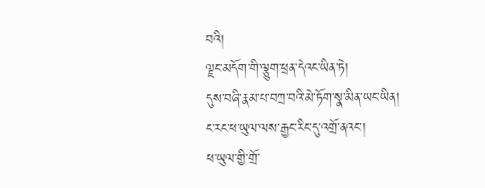བའི།
ལྗང་མདོག་གི་ལྕུག་ཕྲན་དེའང་ཡིན་ཏེ།
དུས་བཞི་རྣམ་པ་བཀྲ་བའི་མེ་ཏོག་སྣ་མིན་ཡང་ཡིན།
ང་རང་ཕ་ཡུལ་ལས་རྒྱང་རིང་དུ་འགྲོ་ནའང་།
ཕ་ཡུལ་གྱི་གྲོ་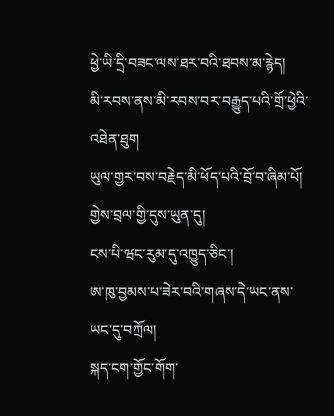ཕྱེ་ཡི་དྲི་བཟང་ལས་ཐར་བའི་ཐབས་མ་རྙེད།
མི་རབས་ནས་མི་རབས་བར་བརྒྱུད་པའི་གྲོ་ཕྱེའི་འཐེན་ཐུག
ཡུལ་གྱར་བས་བརྗེད་མི་ཕོད་པའི་བྲོ་བ་ཞིམ་པོ།
གྱེས་བྲལ་གྱི་དུས་ཡུན་དུ།
ངས་པི་ཝང་རུམ་དུ་འཁྱུད་ཅིང་།
ཨ་ཁུ་བྱམས་པ་ཟེར་བའི་གཞས་དེ་ཡང་ནས་ཡང་དུ་བཀྲོལ།
སྐད་ངག་གྱོང་གོག་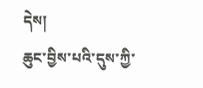དེས།
ཆུང་བྱིས་པའི་དུས་ཀྱི་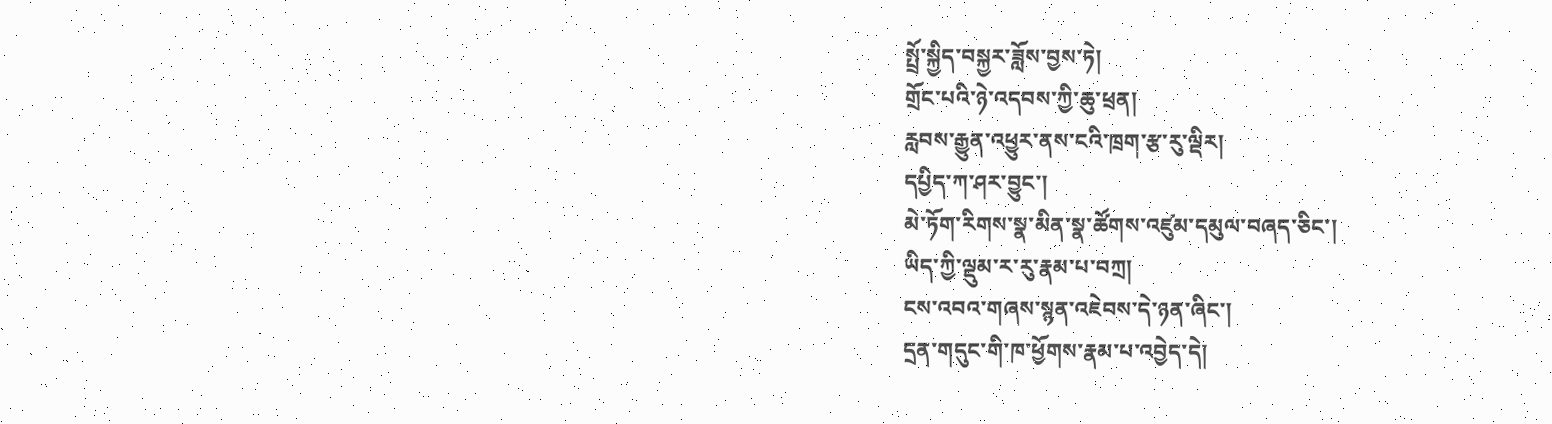སྤྲོ་སྐྱིད་བསྐྱར་ཟློས་བྱས་ཏེ།
གྲོང་པའི་ཉེ་འདབས་ཀྱི་ཆུ་ཕྲན།
རླབས་རྒྱུན་འཕྱུར་ནས་ངའི་ཁྲག་རྩ་རུ་ལྡིར།
དཔྱིད་ཀ་ཤར་བྱུང་།
མེ་ཏོག་རིགས་སྣ་མིན་སྣ་ཚོགས་འཛུམ་དམུལ་བཞད་ཅིང་།
ཡིད་ཀྱི་ལྡུམ་ར་རུ་རྣམ་པ་བཀྲ།
ངས་འབའ་གཞས་སྙན་འཇེབས་དེ་ཉན་ཞིང་།
དྲན་གདུང་གི་ཁ་ཕྱོགས་རྣམ་པ་འབྱེད་དེ།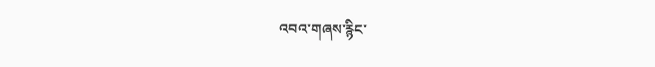འབའ་གཞས་རྙིང་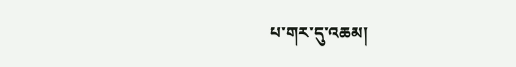པ་གར་དུ་འཆམ།